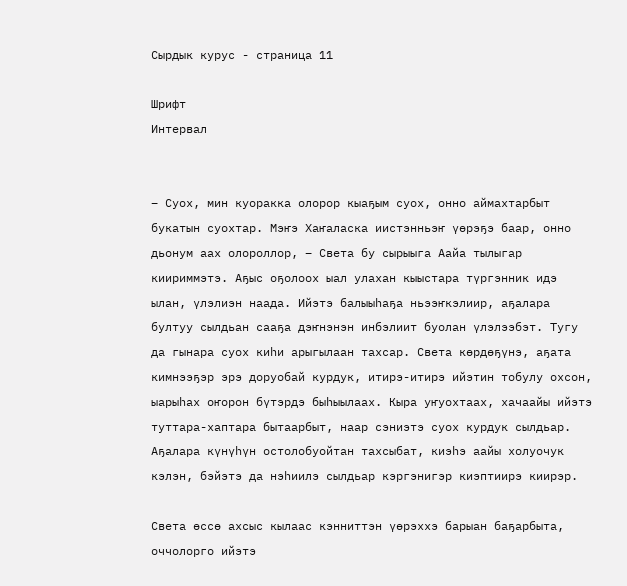Сырдык курус - страница 11

Шрифт
Интервал


– Суох, мин куоракка олорор кыаҕым суох, онно аймахтарбыт букатын суохтар. Мэҥэ Хаҥаласка иистэнньэҥ үөрэҕэ баар, онно дьонум аах олороллор, – Света бу сырыыга Аайа тылыгар киириммэтэ. Аҕыс оҕолоох ыал улахан кыыстара түргэнник идэ ылан, үлэлиэн наада. Ийэтэ балыыһаҕа ньээҥкэлиир, аҕалара бултуу сылдьан сааҕа дэҥнэнэн инбэлиит буолан үлэлээбэт. Тугу да гынара суох киһи арыгылаан тахсар. Света көрдөҕүнэ, аҕата кимнээҕэр эрэ доруобай курдук, итирэ-итирэ ийэтин тобулу охсон, ыарыһах оҥорон бүтэрдэ быһыылаах. Кыра уҥуохтаах, хачаайы ийэтэ туттара-хаптара бытаарбыт, наар сэниэтэ суох курдук сылдьар. Аҕалара күнүһүн остолобуойтан тахсыбат, киэһэ аайы холуочук кэлэн, бэйэтэ да нэһиилэ сылдьар кэргэнигэр киэптиирэ киирэр.

Света өссө ахсыс кылаас кэнниттэн үөрэххэ барыан баҕарбыта, оччолорго ийэтэ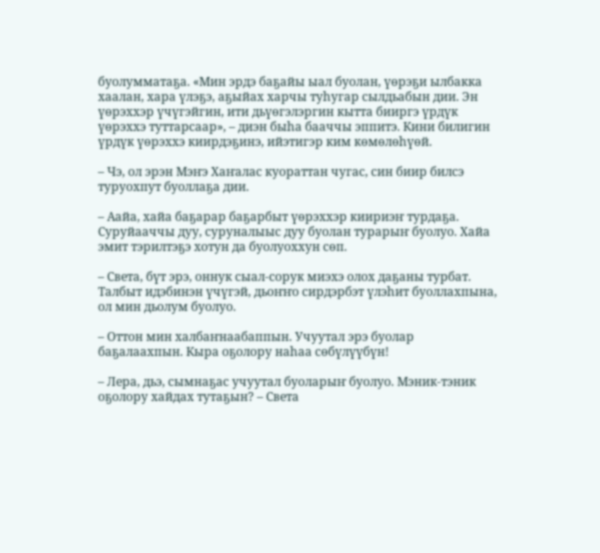буолумматаҕа. «Мин эрдэ баҕайы ыал буолан, үөрэҕи ылбакка хаалан, хара үлэҕэ, аҕыйах харчы туһугар сылдьабын дии. Эн үөрэххэр үчүгэйгин, ити дьүөгэлэргин кытта бииргэ үрдүк үөрэххэ туттарсаар», – диэн быһа бааччы эппитэ. Кини билигин үрдүк үөрэххэ киирдэҕинэ, ийэтигэр ким көмөлөһүөй.

– Чэ, ол эрэн Мэҥэ Хаҥалас куораттан чугас, син биир билсэ туруохпут буоллаҕа дии.

– Аайа, хайа баҕарар баҕарбыт үөрэххэр киириэҥ турдаҕа. Суруйааччы дуу, суруналыыс дуу буолан турарыҥ буолуо. Хайа эмит тэрилтэҕэ хотун да буолуоххун сөп.

– Света, бүт эрэ, оннук сыал-сорук миэхэ олох даҕаны турбат. Талбыт идэбинэн үчүгэй, дьоҥҥо сирдэрбэт үлэһит буоллахпына, ол мин дьолум буолуо.

– Оттон мин халбаҥнаабаппын. Учуутал эрэ буолар баҕалаахпын. Кыра оҕолору наһаа сөбүлүүбүн!

– Лера, дьэ, сымнаҕас учуутал буоларыҥ буолуо. Мэник-тэник оҕолору хайдах тутаҕын? – Света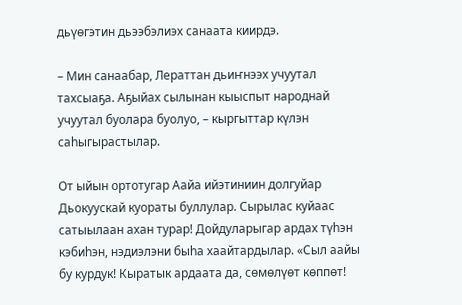дьүөгэтин дьээбэлиэх санаата киирдэ.

– Мин санаабар, Лераттан дьиҥнээх учуутал тахсыаҕа. Аҕыйах сылынан кыыспыт народнай учуутал буолара буолуо, – кыргыттар күлэн саһыгырастылар.

От ыйын ортотугар Аайа ийэтиниин долгуйар Дьокуускай куораты буллулар. Сырылас куйаас сатыылаан ахан турар! Дойдуларыгар ардах түһэн кэбиһэн, нэдиэлэни быһа хаайтардылар. «Сыл аайы бу курдук! Кыратык ардаата да, сөмөлүөт көппөт!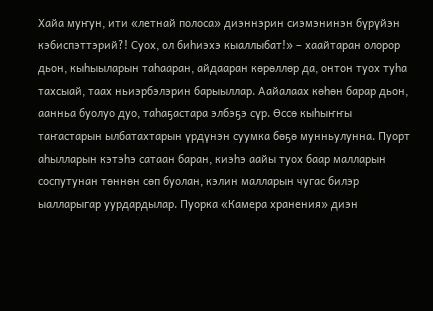Хайа муҥун, ити «летнай полоса» диэннэрин сиэмэнинэн бүрүйэн кэбиспэттэрий?! Суох, ол биһиэхэ кыаллыбат!» – хаайтаран олорор дьон, кыһыыларын таһааран, айдааран көрөллөр да, онтон туох туһа тахсыай, таах ньиэрбэлэрин барыыллар. Аайалаах көһөн барар дьон, аанньа буолуо дуо, таһаҕастара элбэҕэ сүр. Өссө кыһыҥҥы таҥастарын ылбатахтарын үрдүнэн суумка бөҕө мунньулунна. Пуорт аһылларын кэтэһэ сатаан баран, киэһэ аайы туох баар малларын соспутунан төннөн сөп буолан, кэлин малларын чугас билэр ыалларыгар уурдардылар. Пуорка «Камера хранения» диэн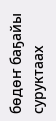бөдөҥ баҕайы суруктаах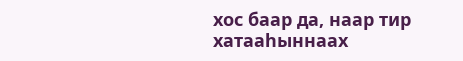хос баар да, наар тир хатааһыннаах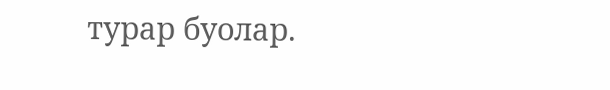турар буолар.